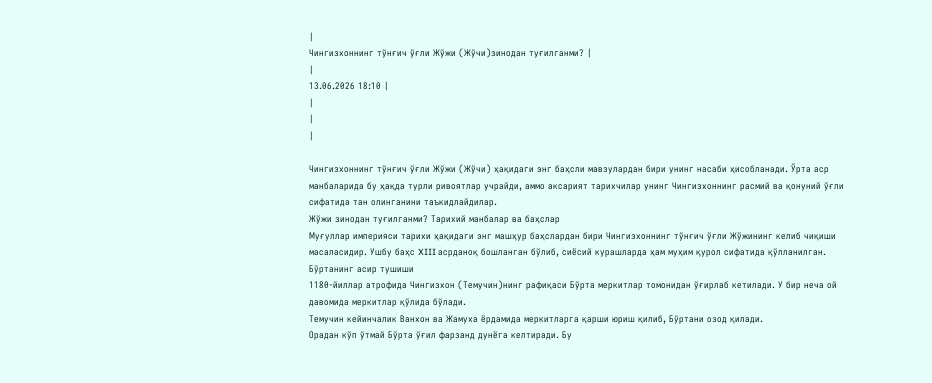|
Чингизхоннинг тўнғич ўғли Жўжи (Жўчи)зинодан туғилганми? |
|
13.06.2026 18:10 |
|
|
|

Чингизхоннинг тўнғич ўғли Жўжи (Жўчи) ҳақидаги энг баҳсли мавзулардан бири унинг насаби ҳисобланади. Ўрта аср манбаларида бу ҳақда турли ривоятлар учрайди, аммо аксарият тарихчилар унинг Чингизхоннинг расмий ва қонуний ўғли сифатида тан олинганини таъкидлайдилар.
Жўжи зинодан туғилганми? Тарихий манбалар ва баҳслар
Муғуллар империяси тарихи ҳақидаги энг машҳур баҳслардан бири Чингизхоннинг тўнғич ўғли Жўжининг келиб чиқиши масаласидир. Ушбу баҳс XIII асрданоқ бошланган бўлиб, сиёсий курашларда ҳам муҳим қурол сифатида қўлланилган.
Бўртанинг асир тушиши
1180-йиллар атрофида Чингизхон (Темучин)нинг рафиқаси Бўрта меркитлар томонидан ўғирлаб кетилади. У бир неча ой давомида меркитлар қўлида бўлади.
Темучин кейинчалик Ванхон ва Жамуха ёрдамида меркитларга қарши юриш қилиб, Бўртани озод қилади.
Орадан кўп ўтмай Бўрта ўғил фарзанд дунёга келтиради. Бу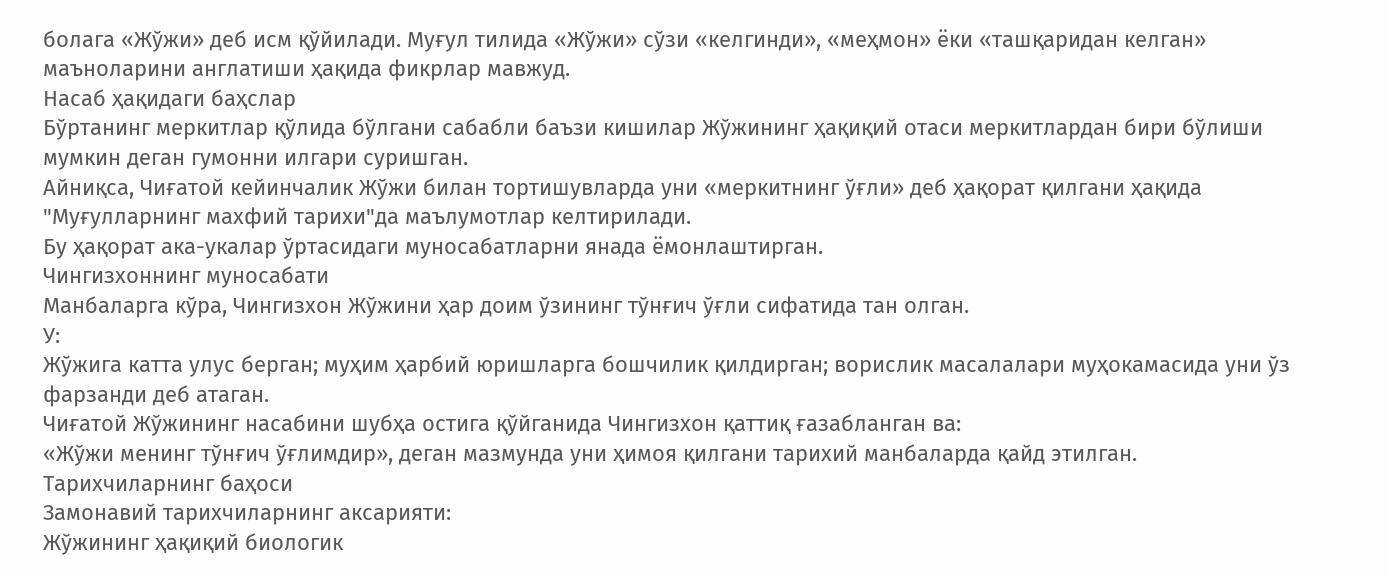болага «Жўжи» деб исм қўйилади. Муғул тилида «Жўжи» сўзи «келгинди», «меҳмон» ёки «ташқаридан келган» маъноларини англатиши ҳақида фикрлар мавжуд.
Насаб ҳақидаги баҳслар
Бўртанинг меркитлар қўлида бўлгани сабабли баъзи кишилар Жўжининг ҳақиқий отаси меркитлардан бири бўлиши мумкин деган гумонни илгари суришган.
Айниқса, Чиғатой кейинчалик Жўжи билан тортишувларда уни «меркитнинг ўғли» деб ҳақорат қилгани ҳақида "Муғулларнинг махфий тарихи"да маълумотлар келтирилади.
Бу ҳақорат ака-укалар ўртасидаги муносабатларни янада ёмонлаштирган.
Чингизхоннинг муносабати
Манбаларга кўра, Чингизхон Жўжини ҳар доим ўзининг тўнғич ўғли сифатида тан олган.
У:
Жўжига катта улус берган; муҳим ҳарбий юришларга бошчилик қилдирган; ворислик масалалари муҳокамасида уни ўз фарзанди деб атаган.
Чиғатой Жўжининг насабини шубҳа остига қўйганида Чингизхон қаттиқ ғазабланган ва:
«Жўжи менинг тўнғич ўғлимдир», деган мазмунда уни ҳимоя қилгани тарихий манбаларда қайд этилган.
Тарихчиларнинг баҳоси
Замонавий тарихчиларнинг аксарияти:
Жўжининг ҳақиқий биологик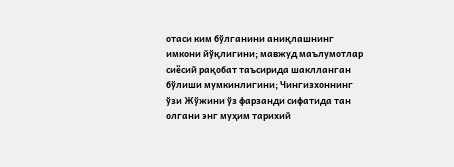отаси ким бўлганини аниқлашнинг имкони йўқлигини; мавжуд маълумотлар сиёсий рақобат таъсирида шаклланган бўлиши мумкинлигини; Чингизхоннинг ўзи Жўжини ўз фарзанди сифатида тан олгани энг муҳим тарихий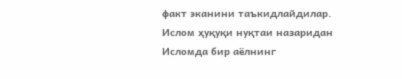факт эканини таъкидлайдилар.
Ислом ҳуқуқи нуқтаи назаридан
Исломда бир аёлнинг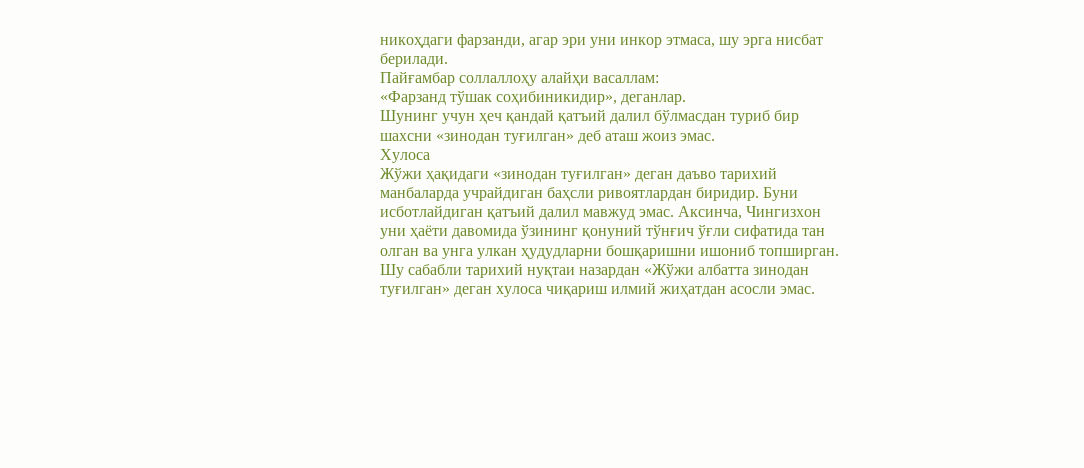никоҳдаги фарзанди, агар эри уни инкор этмаса, шу эрга нисбат берилади.
Пайғамбар соллаллоҳу алайҳи васаллам:
«Фарзанд тўшак соҳибиникидир», деганлар.
Шунинг учун ҳеч қандай қатъий далил бўлмасдан туриб бир шахсни «зинодан туғилган» деб аташ жоиз эмас.
Хулоса
Жўжи ҳақидаги «зинодан туғилган» деган даъво тарихий манбаларда учрайдиган баҳсли ривоятлардан биридир. Буни исботлайдиган қатъий далил мавжуд эмас. Аксинча, Чингизхон уни ҳаёти давомида ўзининг қонуний тўнғич ўғли сифатида тан олган ва унга улкан ҳудудларни бошқаришни ишониб топширган.
Шу сабабли тарихий нуқтаи назардан «Жўжи албатта зинодан туғилган» деган хулоса чиқариш илмий жиҳатдан асосли эмас.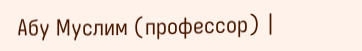Абу Муслим (профессор) |